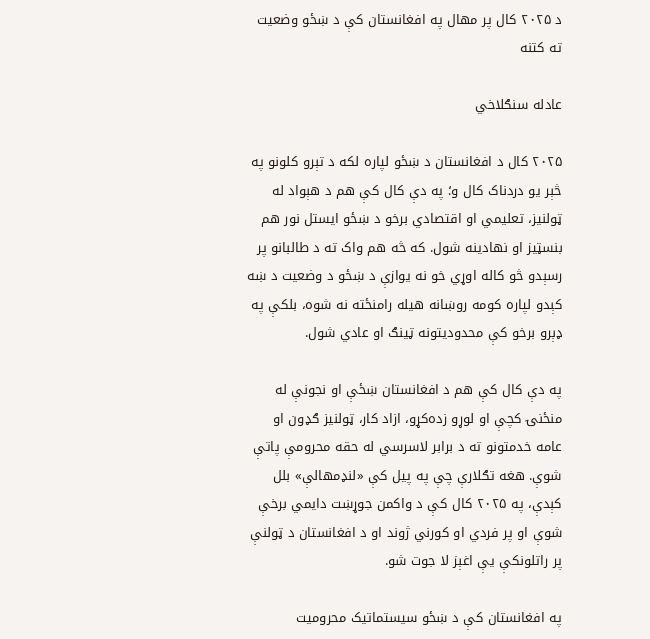د ۲۰۲۵ کال پر مهال په افغانستان کې د ښځو وضعیت ته کتنه

عادله سنګلاخي

۲۰۲۵ کال د افغانستان د ښځو لپاره لکه د تېرو کلونو په څېر یو دردناک کال و؛ په دې کال کې هم د هېواد له ټولنیز، تعلیمي او اقتصادي برخو د ښځو ایستل نور هم بنسټیز او نهادینه شول. که څه هم واک ته د طالبانو پر رسېدو څو کاله اوړي خو نه یوازې د ښځو د وضعیت د ښه کېدو لپاره کومه روښانه هیله رامنځته نه شوه، بلکې په ډېرو برخو کې محدودیتونه ټینګ او عادي شول.

په دې کال کې هم د افغانستان ښځې او نجونې له منځنۍ کچې او لوړو زده‌کړو، ازاد کار، ټولنیز ګډون او عامه خدمتونو ته د برابر لاسرسي له حقه محرومې پاتې شوې. هغه تګلارې چې په پیل کې «لنډمهالې» بلل کېدې، په ۲۰۲۵ کال کې د واکمن جوړښت دایمي برخې شوې او پر فردي او کورني ژوند او د افغانستان د ټولنې پر راتلونکې یې اغېز لا جوت شو.

په افغانستان کې د ښځو سیستماتیک محرومیت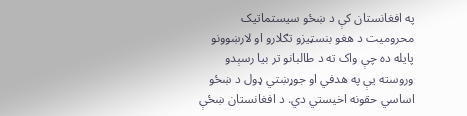په افغانستان کې د ښځو سیستماتیک محرومیت د هغو بنسټیزو تګلارو او لارښوونو پایله ده چې واک ته د طالبانو تر بیا رسېدو وروسته یې په هدفي او جوړښتي ډول د ښځو اساسي حقونه اخیستي دي. د افغانستان ښځې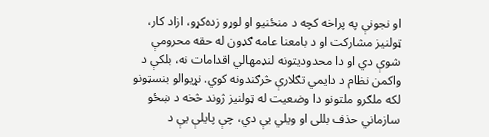او نجونې په پراخه کچه د منځنیو او لوړو زده‌کړو، ازاد کار، ټولنیز مشارکت او د بامعنا عامه ګډون له حقه محرومې شوې دي او دا محدودیتونه لنډمهالي اقدامات نه، بلکې د واکمن نظام د دایمي تګلارې څرګندونه کوي. نړیوالو بنسټونو لکه ملګرو ملتونو دا وضعیت له ټولنیز ژوند څخه د ښځو سازماني حذف بللی او ویلي یې دي، چې پایلې یې د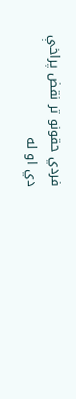فردي حقونو تر نقض پراخې دي او له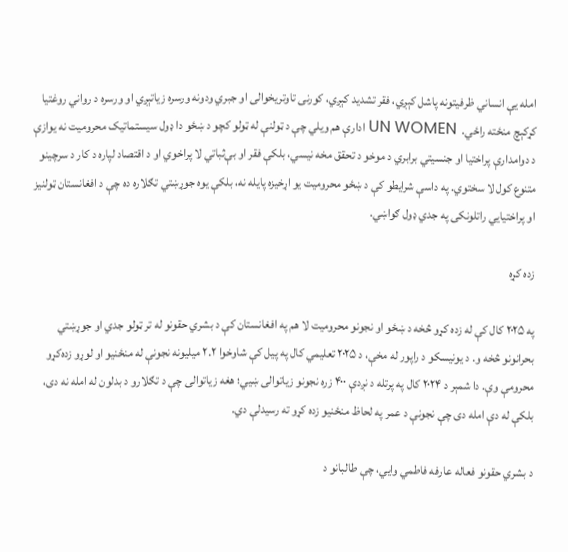امله یې انساني ظرفیتونه پاشل کېږي، فقر تشدید کېږي، کورنی تاوتریخوالی او جبري ودونه ورسره زیاتېږي او ورسره د رواني روغتیا کړکېچ منځته راځي.  UN WOMEN ادارې هم ویلي چې د ټولنې له ټولو کچو د ښځو دا ډول سیستماتیک محرومیت نه یوازې د دوامدارې پراختیا او جنسیتي برابري د موخو د تحقق مخه نیسي، بلکې فقر او بې‌ثباتي لا پراخوي او د اقتصاد لپاره د کار د سرچینو متنوع کول لا سختوي. په داسې شرایطو کې د ښځو محرومیت یو اړخیزه پایله نه، بلکې یوه جوړښتي تګلاره ده چې د افغانستان ټولنیز او پراختیايي راتلونکی په جدي ډول ګواښي.

زده ‌کړه

په ۲۰۲۵ کال کې له زده ‌کړو څخه د ښځو او نجونو محرومیت لا هم په افغانستان کې د بشري حقونو له تر ټولو جدي او جوړښتي بحرانونو څخه و. د یونیسکو د راپور له مخې، د ۲۰۲۵ تعلیمي کال په پیل کې شاوخوا ۲.۲ میلیونه نجونې له منځنیو او لوړو زده‌کړو محرومې وې. دا شمېر د ۲۰۲۴ کال په پرتله د نږدې ۴۰۰ زره نجونو زیاتوالی ښيي؛ هغه زیاتوالی چې د تګلارو د بدلون له امله نه دی، بلکې له دې امله دی چې نجونې د عمر په لحاظ منځنیو زده کړو ته رسیدلې دي.

د بشري حقونو فعاله عارفه فاطمي وایي، چې طالبانو د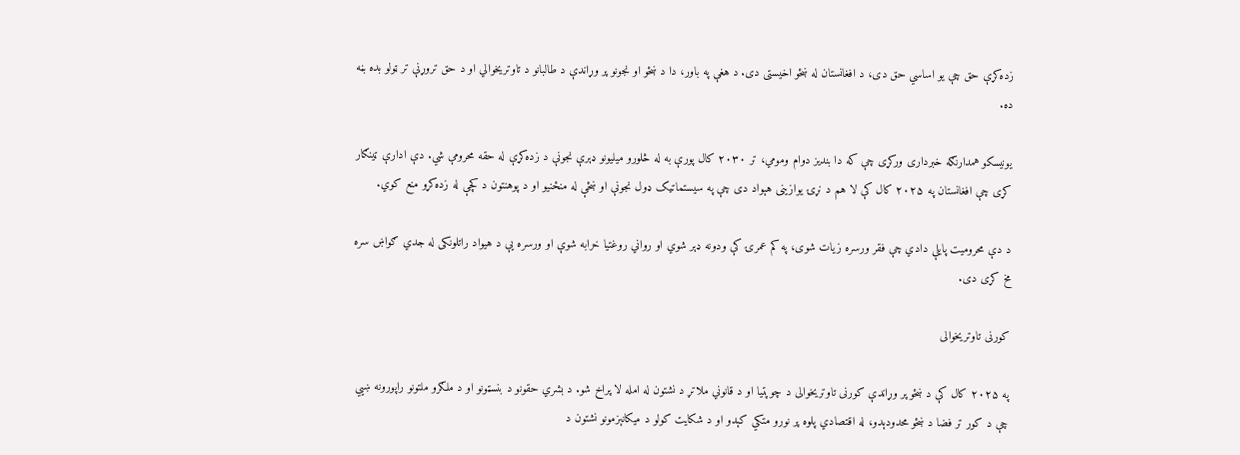زده‌کړې حق چې یو اساسي حق دی، د افغانستان له ښځو اخیستی دی. د هغې په باور، دا د ښځو او نجونو پر وړاندې د طالبانو د تاوتریخوالي او د حق ‌تروړنې تر ټولو بده بڼه ده.

یونیسکو همدارنګه خبرداری ورکړی چې که دا بندیز دوام ومومي، تر ۲۰۳۰ کال پورې به له څلورو میلیونو ډېرې نجونې د زده‌کړې له حقه محرومې شي. دې ادارې ټینګار کړی چې افغانستان په ۲۰۲۵ کال کې لا هم د نړۍ یوازینی هېواد دی چې په سیستماتیک ډول نجونې او ښځې له منځنیو او د پوهنتون د کچې له زده‌کړو منع کوي.

د دې محرومیت پایلې دادي چې فقر ورسره زیات شوی، په کم عمرۍ کې ودونه ډېر شوي او رواني روغتیا خرابه شوې او ورسره یې د هیواد راتلونکی له جدي ګواښ سره مخ کړی دی.

کورنی تاوتریخوالی

په ۲۰۲۵ کال کې د ښځو پر وړاندې کورنی تاوتریخوالی د چوپتیا او د قانوني ملاتړ د نشتون له امله لا پراخ شو. د بشري حقونو د بنسټونو او د ملګرو ملتونو راپورونه ښيي چې د کور تر فضا د ښځو محدودېدو، له اقتصادي پلوه پر نورو متکي کېدو او د شکایت کولو د میکانېزمونو نشتون د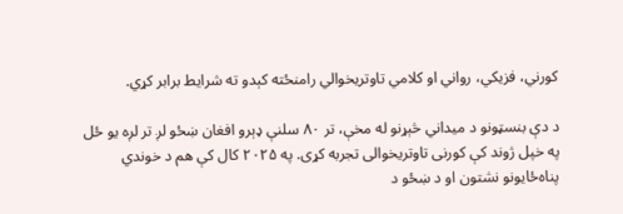کورني، فزیکي، رواني او کلامي تاوتریخوالي رامنځته کېدو ته شرایط برابر کړي.

د دې بنسټونو د میداني څېړنو له مخې، تر ۸۰ سلنې ډېرو افغان ښځو لږ تر لږه یو ځل په خپل ژوند کې کورنی تاوتریخوالی تجربه کړی. په ۲۰۲۵ کال کې هم د خوندي پناه‌ځایونو نشتون او د ښځو د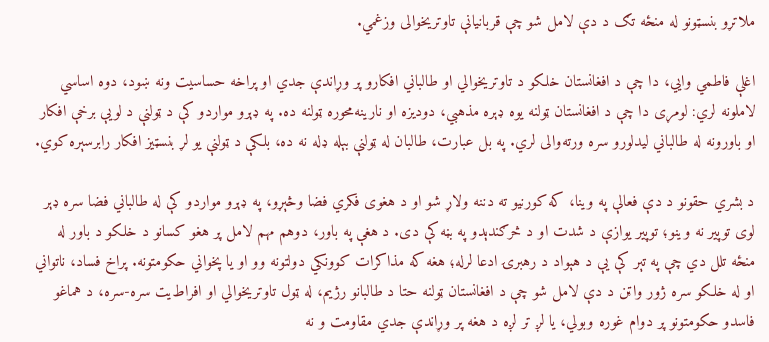ملاتړو بنسټونو له منځه تګ د دې لامل شو چې قربانیانې تاوتریخوالی وزغمي.

اغلې فاطمي وایي، دا چې د افغانستان خلکو د تاوتریخوالي او طالباني افکارو پر وړاندې جدي او پراخه حساسیت ونه ښود، دوه اساسي لاملونه لري: لومړی دا چې د افغانستان ټولنه یوه ډېره مذهبي، دودیزه او نارینه‌محوره ټولنه ده. په ډېرو مواردو کې د ټولنې د لویې برخې افکار او باورونه له طالباني لیدلورو سره ورته‌والی لري. په بل عبارت، طالبان له ټولنې بېله ډله نه ده، بلکې د ټولنې یو لړ بنسټیز افکار رابرسېره کوي.

د بشري حقونو د دې فعالې په وینا، که کورنیو ته دننه ولاړ شو او د هغوی فکري فضا وڅېړو، په ډېرو مواردو کې له طالباني فضا سره ډېر لوی توپیر نه وینو؛ توپیر یوازې د شدت او د څرګندېدو په بڼه کې دی. د هغې په باور، دوهم مهم لامل پر هغو کسانو د خلکو د باور له منځه تلل دي چې په تېر کې یې د هېواد د رهبرۍ ادعا لرله؛ هغه که مذاکرات کوونکي دولتونه وو او یا پخواني حکومتونه. پراخ فساد، ناتواني او له خلکو سره ژور واټن د دې لامل شو چې د افغانستان ټولنه حتا د طالبانو رژیم، له ټول تاوتریخوالي او افراط‌یت سره-سره، د هماغو فاسدو حکومتونو پر دوام غوره وبولي، یا لږ تر لږه د هغه پر وړاندې جدي مقاومت و نه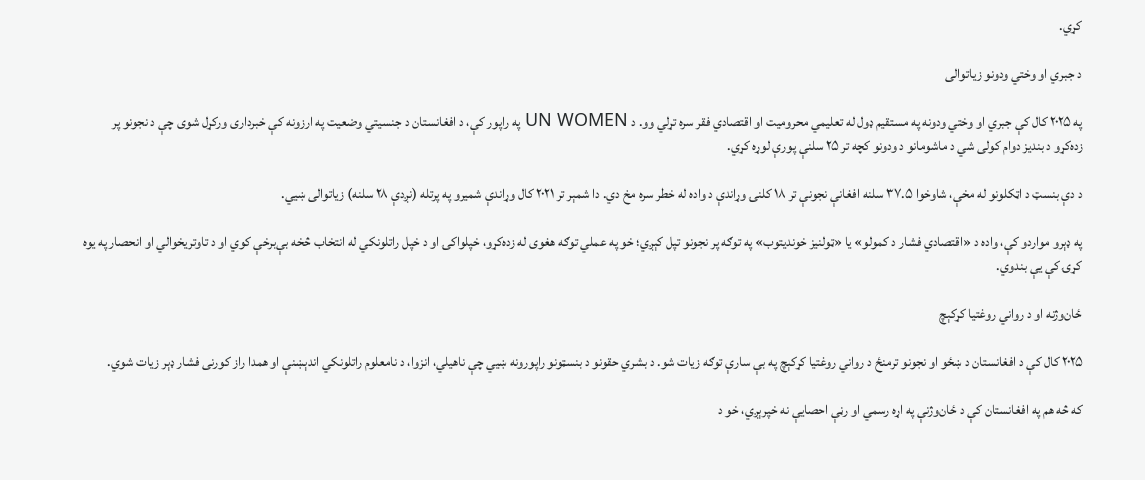کړي.

د جبري او وختي ودونو زیاتوالی

په ۲۰۲۵ کال کې جبري او وختي ودونه په مستقیم ډول له تعلیمي محرومیت او اقتصادي فقر سره تړلي وو. د UN WOMEN په راپور کې، د افغانستان د جنسیتي وضعیت په ارزونه کې خبرداری ورکړل شوی چې د نجونو پر زده‌کړو د بندیز دوام کولی شي د ماشومانو د ودونو کچه تر ۲۵ سلنې پورې لوړه کړي.

د دې بنسټ د اټکلونو له مخې، شاوخوا ۳۷.۵ سلنه افغانې نجونې تر ۱۸ کلنۍ وړاندې د واده له خطر سره مخ دي. دا شمېر تر ۲۰۲۱ کال وړاندې شمیرو په پرتله (نږدې ۲۸ سلنه) زیاتوالی ښيي.

په ډېرو مواردو کې، واده د «اقتصادي فشار د کمولو» یا «ټولنیز خوندیتوب» په توګه پر نجونو تپل کېږي؛ خو په عملي توګه هغوی له زده‌کړو، خپلواکۍ او د خپل راتلونکي له انتخاب څخه بې‌برخې کوي او د تاوتریخوالي او انحصار په یوه کړۍ کې یې بندوي.

ځان‌وژنه او د رواني روغتیا کړکېچ

۲۰۲۵ کال کې د افغانستان د ښځو او نجونو ترمنځ د رواني روغتیا کړکېچ په بې سارې توګه زیات شو. د بشري حقونو د بنسټونو راپورونه ښيي چې ناهیلي، انزوا، د نامعلوم راتلونکي اندېښنې او همدا راز کورنی فشار ډېر زیات شوي.

که څه هم په افغانستان کې د ځان‌وژنې په اړه رسمي او رڼې احصایې نه خپرېږي، خو د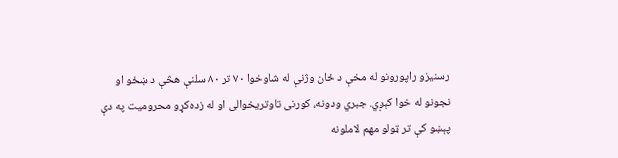رسنیزو راپورونو له مخې د ځان وژنې له شاوخوا ۷۰ تر ۸۰ سلنې هڅې د ښځو او نجونو له خوا کېږي. جبري ودونه، کورنی تاوتریخوالی او له زده‌کړو محرومیت په دې پېښو کې تر ټولو مهم لاملونه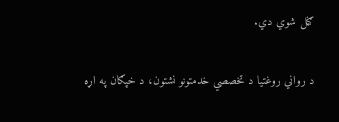ګڼل شوي دي.

د رواني روغتیا د تخصصي خدمتونو نشتون، د خپګان په اړه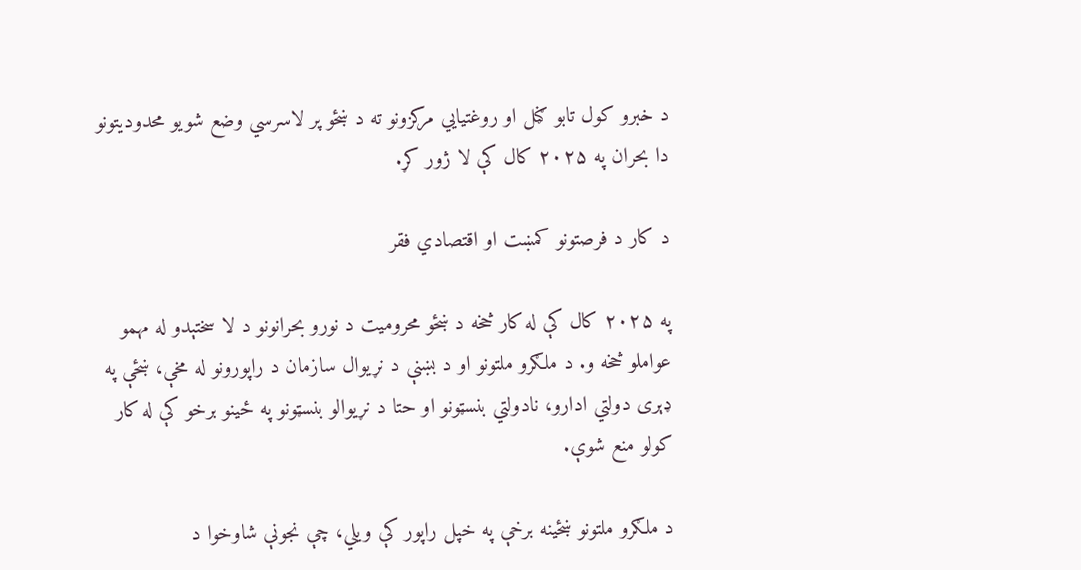د خبرو کول تابو ګڼل او روغتیایي مرکزونو ته د ښځو پر لاسرسي وضع شویو محدودیتونو دا بحران په ۲۰۲۵ کال کې لا ژور کړ.

د کار د فرصتونو کمښت او اقتصادي فقر

په ۲۰۲۵ کال کې له کار څخه د ښځو محرومیت د نورو بحرانونو د لا سختېدو له مهمو عواملو څخه و. د ملګرو ملتونو او د بښنې د نړیوال سازمان د راپورونو له مخې، ښځې په ډېری دولتي ادارو، نادولتي بنسټونو او حتا د نړیوالو بنسټونو په ځینو برخو کې له کار کولو منع شوې.

د ملګرو ملتونو ښځینه برخې په خپل راپور کې ویلي، چې نجونې شاوخوا د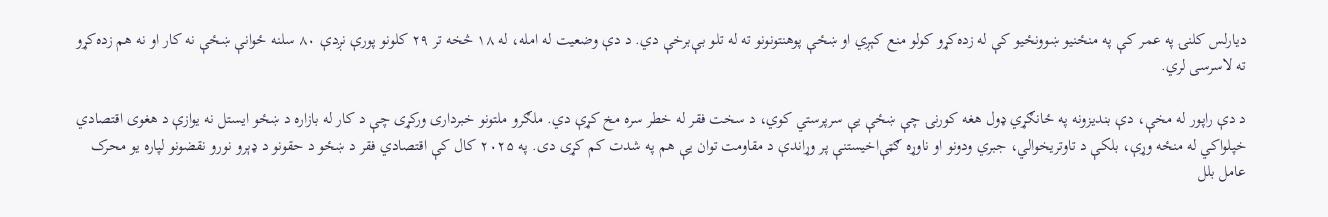دیارلس کلنۍ په عمر کې په منځنیو ښوونځیو کې له زده‌کړو کولو منع کېږي او ښځې پوهنتونونو ته له تلو بې‌برخې دي. د دې وضعیت له امله، له ۱۸ څخه تر ۲۹ کلونو پورې نږدې ۸۰ سلنه ځوانې ښځې نه کار او نه هم زده‌کړو ته لاسرسی لري.

د دې راپور له مخې، دې بندیزونه په ځانګړي ډول هغه کورنۍ چې ښځې یې سرپرستي کوي، د سخت فقر له خطر سره مخ کړې دي. ملګرو ملتونو خبرداری ورکړی چې د کار له بازاره د ښځو ایستل نه یوازې د هغوی اقتصادي خپلواکي له منځه وړې، بلکې د تاوتریخوالي، جبري ودونو او ناوړه ګټې‌اخیستنې پر وړاندې د مقاومت توان یې هم په شدت کم کړی دی. په ۲۰۲۵ کال کې اقتصادي فقر د ښځو د حقونو د ډېرو نورو نقضونو لپاره یو محرک عامل بلل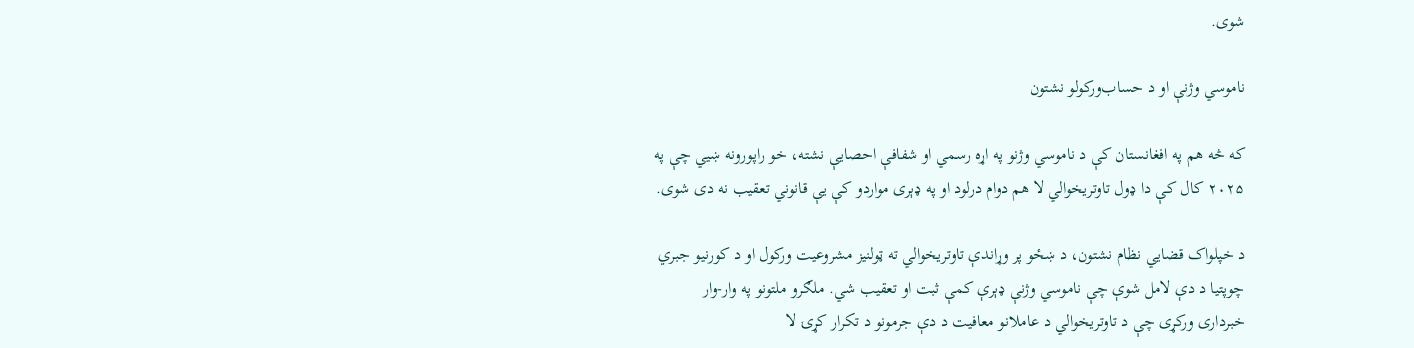شوی.

ناموسي وژنې او د حساب‌ورکولو نشتون

که څه هم په افغانستان کې د ناموسي وژنو په اړه رسمي او شفافې احصایې نشته، خو راپورونه ښيي چې په ۲۰۲۵ کال کې دا ډول تاوتریخوالي لا هم دوام درلود او په ډېری مواردو کې یې قانوني تعقیب نه دی شوی.

د خپلواک قضايي نظام نشتون، د ښځو پر وړاندې تاوتریخوالي ته ټولنیز مشروعیت ورکول او د کورنیو جبري چوپتیا د دې لامل شوې چې ناموسي وژنې ډېرې کمې ثبت او تعقیب شي. ملګرو ملتونو په وار-وار خبرداری ورکړی چې د تاوتریخوالي د عاملانو معافیت د دې جرمونو د تکرار کړۍ لا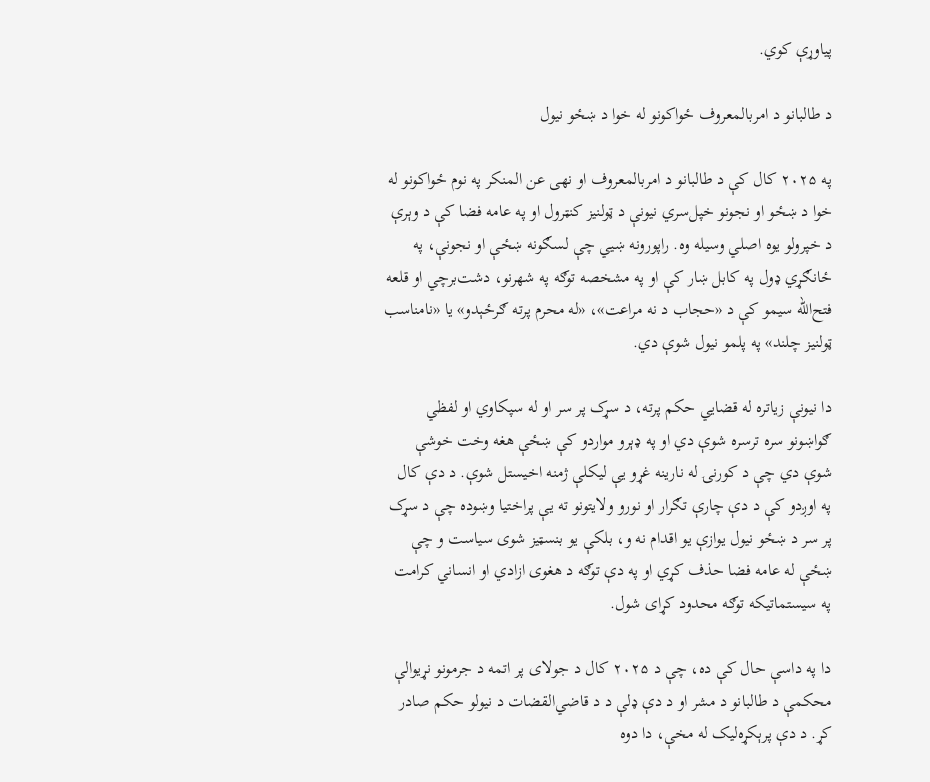پیاوړې کوي.

د طالبانو د امربالمعروف ځواکونو له خوا د ښځو نیول

په ۲۰۲۵ کال کې د طالبانو د امربالمعروف او نهی عن المنکر په نوم ځواکونو له خوا د ښځو او نجونو خپل‌سري نیونې د ټولنیز کنټرول او په عامه فضا کې د وېرې د خپرولو یوه اصلي وسیله وه. راپورونه ښيي چې لسګونه ښځې او نجونې، په ځانګړي ډول په کابل ښار کې او په مشخصه توګه په شهرنو، دشت‌برچي او قلعه فتح‌الله سیمو کې د «حجاب د نه مراعت»، «له محرم پرته ګرځېدو» یا «نامناسب ټولنیز چلند» په پلمو نیول شوې دي.

دا نیونې زیاتره له قضايي حکم پرته، د سړک پر سر او له سپکاوي او لفظي ګواښونو سره ترسره شوې دي او په ډېرو مواردو کې ښځې هغه وخت خوشې شوې دي چې د کورنۍ له نارینه غړو یې لیکلې ژمنه اخیستل شوې. د دې کال په اوږدو کې د دې چارې تګرار او نورو ولایتونو ته یې پراختیا وښوده چې د سړک پر سر د ښځو نیول یوازې یو اقدام نه و، بلکې یو بنسټیز شوی سیاست و چې ښځې له عامه فضا حذف کړي او په دې توګه د هغوی ازادي او انساني کرامت په سیستماتیکه توګه محدود کړای شول.

دا په داسې حال کې ده، چې د ۲۰۲۵ کال د جولای پر اتمه د جرمونو نړیوالې محکمې د طالبانو د مشر او د دې ډلې د د قاضي‌القضات د نیولو حکم صادر کړ. د دې پرېکړه‌لیک له مخې، دا دوه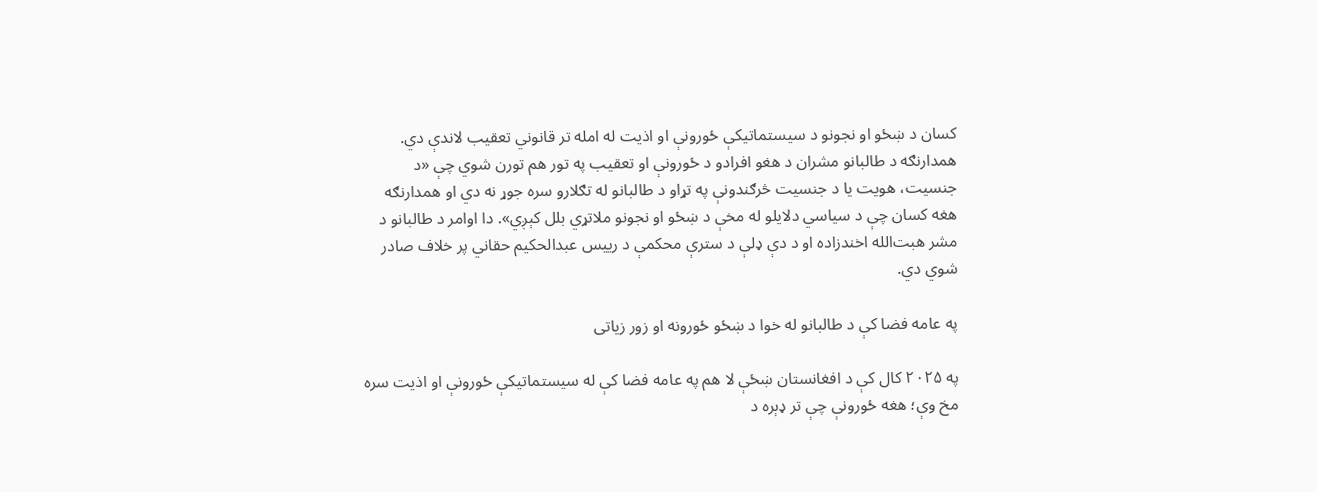کسان د ښځو او نجونو د سیستماتیکې ځورونې او اذیت له امله تر قانوني تعقیب لاندې دي. همدارنګه د طالبانو مشران د هغو افرادو د ځورونې او تعقیب په تور هم تورن شوي چې «د جنسیت، هویت یا د جنسیت څرګندونې په تړاو د طالبانو له تګلارو سره جوړ نه دي او همدارنګه هغه کسان چې د سیاسي دلایلو له مخې د ښځو او نجونو ملاتړي بلل کېږي». دا اوامر د طالبانو د مشر هبت‌الله اخندزاده او د دې ډلې د سترې محکمې د رییس عبدالحکیم حقاني پر خلاف صادر شوي دي.

په عامه فضا کې د طالبانو له خوا د ښځو ځورونه او زور زیاتی

په ۲۰۲۵ کال کې د افغانستان ښځې لا هم په عامه فضا کې له سیستماتیکې ځورونې او اذیت سره مخ وې؛ هغه ځورونې چې تر ډېره د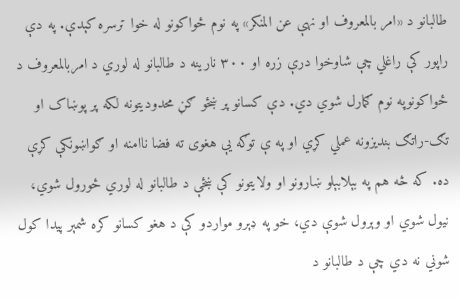طالبانو د «امر بالمعروف او نهې عن المنکر» په نوم ځواکونو له خوا ترسره کېدې. په دې راپور کې راغلي چې شاوخوا درې زره او ۳۰۰ نارینه د طالبانو له لوري د امربالمعروف د ځواکونوپه نوم ګمارل شوي دي. دې کسانو پر ښځو ګڼ محدودیتونه لکه پر پوښاک او تګ-راتګ بندیزونه عملي کړي او په ې توګه یې هغوی ته فضا ناامنه او ګواښونکې کړې ده. که څه هم په بېلابېلو ښارونو او ولایتونو کې ښځې د طالبانو له لوري ځورول شوي، نیول شوي او وېرول شوې دي، خو په ډېرو مواردو کې د هغو کسانو کره شمېر پیدا کول شوني نه دي چې د طالبانو د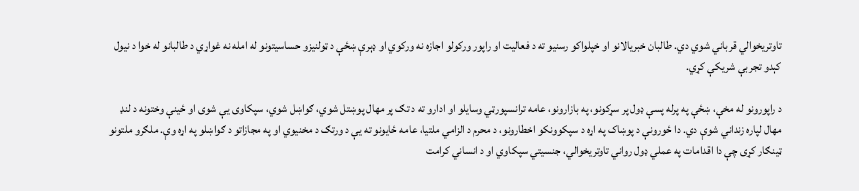تاوتریخوالي قرباني شوي دي. طالبان خبریالانو او خپلواکو رسنیو ته د فعالیت او راپور ورکولو اجازه نه ورکوي او ډېرې ښځې د ټولنیزو حساسیتونو له امله نه غواړي د طالبانو له خوا د نیول کېدو تجربې شریکې کړي.

د راپورونو له مخې، ښځې په پرله ‌پسې ډول پر سړکونو، په بازارونو، عامه ترانسپورټي وسایلو او ادارو ته د تګ پر مهال پوښتل شوي، ګواښل شوي، سپکاوی یې شوی او ځینې وختونه د لنډ مهال لپاره زنداني شوې دي. دا ځورونې د پوښاک په اړه د سپکوونکو اخطارونو، د محرم د الزامي ملتیا، عامه ځایونو ته یې د ورتګ د مخنیوي او په مجازاتو د ګواښلو په اړه وې. ملګرو ملتونو ټینګار کړی چې دا اقدامات په عملي ډول رواني تاوتریخوالي، جنسیتي سپکاوي او د انساني کرامت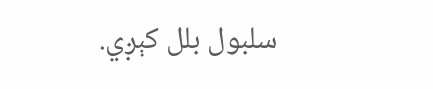سلبول بلل کېږي.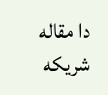دا مقاله شریکه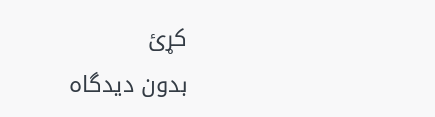کړئ
بدون دیدگاه